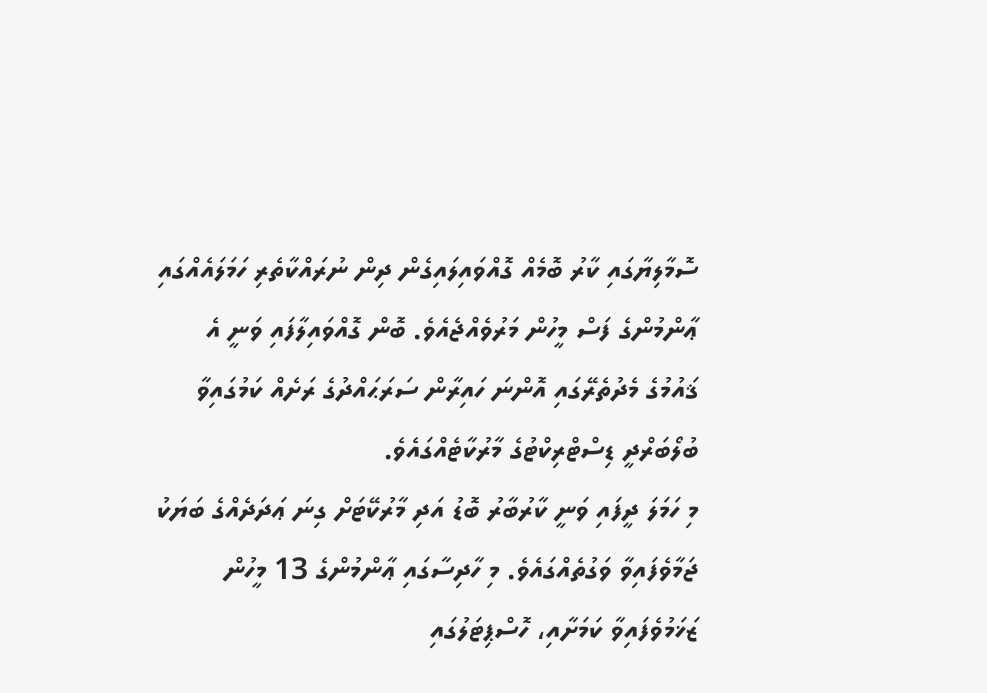ސޮމާލިޔާގައި ކާރު ބޮމެއް ގޮއްވައިލައިގެން ދިން ނުރައްކާތެރި ހަމަލައެއްގައި ޢާންމުންގެ ފަސް މީހުން މަރުވެއްޖެއެވެ. ބޮން ގޮއްވައިލާފައި ވަނީ އެ ޤައުމުގެ މެދުތެރޭގައި އޮންނަ ހައިރާން ސަރަޙައްދުގެ ރަށެއް ކަމުގައިވާ ބުލޯބަރްދީ ޑިސްޓްރިކްޓުގެ މާރުކާޓެއްގައެވެ.
މި ހަމަލަ ދީފައި ވަނީ ކާރުބާރު ބޮޑު އަދި މާރުކޭޓަށް ގިނަ ޢަދަދެއްގެ ބަޔަކު ޖަމާވެފައިވާ ވަގުތެއްގައެވެ. މި ހާދިސާގައި ޢާންމުންގެ 13 މީހުން ޒަޚަމުވެފައިވާ ކަމަށާއި، ހޮސްޕިޓަލުގައި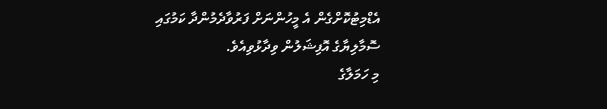އެޑްމިޓުކޮށްގެން އެ މީހުންނަށް ފަރުވާދެމުންދާ ކަމުގައި ސޮމާލިޔާގެ އޮފިޝަލުން ވިދާޅުވިއެވެ.
މި ހަމަލާގެ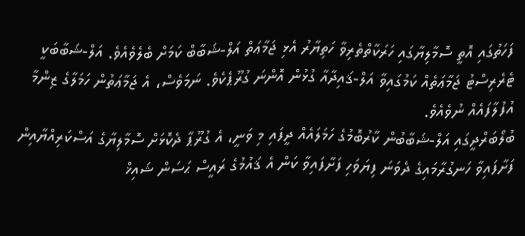ފަހަތުގައި އޮތީ ސޮމާލިޔާގައި ހަރަކާތްތެރިވާ ހަތިޔާރު އެޅި ޖަމާޢަތް އަލް-ޝަބާބް ކަމަށް ބެލެވެއެވެ. އަލް-ޝަބާބަކީ ޓެރެރިސްޓު ޖަމާޢަތެއް ކަމުގައިވާ އަލް-ޤައިދާއާ ގުޅުން އޮންނަ ގުރޫޕެކެވެ. ނަމަވެސް، އެ ޖަމާޢަތުން ހަމަލާގެ ޒިންމާ އުފުލާފައެއް ނުވެއެވެ.
ބުލޯބަރްދީގައި އަލް-ޝަބާބުން ކާރުބޮމުގެ ހަމަލައެއް ދީފައި މި ވަނީ، އެ ގުރޫޕާ ދެކޮޅަށް ސޮމާލިޔާގެ އަސްކަރިއްޔާއިން ފަށާފައިވާ ހަނގުރާމައިގެ ދެވަނަ ފިޔަވަހި ފަށާފައިވާ ކަން އެ ޤައުމުގެ ރައީސް ޙަސަން ޝައިޚް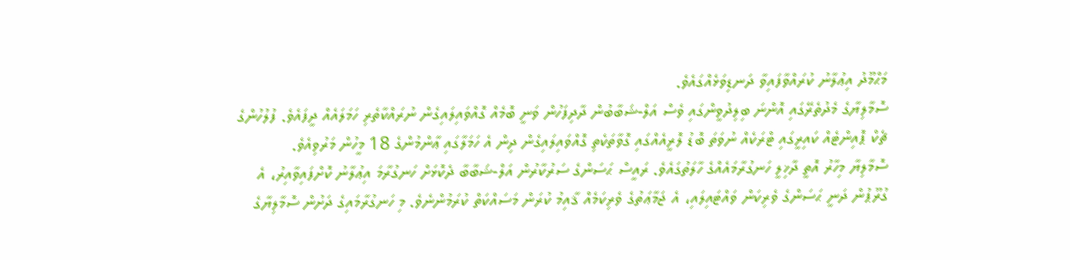މަޙްމޫދު އިޢުލާނު ކުރައްވާފައިވާ ދަނޑިވަޅެއްގައެވެ.
ސޮމާލިޔާގެ މެދުތެރޭގައި އޮންނަ ބިލިދުވީންގައި ވެސް އަލް-ޝަބާބުން ދާދިފަހުން ވަނީ ބޮމެއް ގޮއްވައިލައިގެން ނުރައްކާތެރި ހަމަލައެއް ދީފައެވެ. ފުލުހުންގެ ޗެކް ޕޮއިންޓެއް ކައިރީގައި ޓްރަކެއް ނުވަތަ ބޮޑު ލޮރީއެއްގައި ގޮވާތަކެތި ގޮއްވައިލައިގެން ދިން އެ ހަމަލާގައި ޢާންމުންގެ 18 މީހުން މަރުވިއެވެ.
ސޮމާލިޔާ މިހާރު އޮތީ ދާޚިލީ ހަނގުރާމައެއްގެ ހާލަތުގައެވެ. ރައީސް ޙަސަންގެ ސަރުކާރުން އަލް-ޝަބާބާ ދެކޮޅަށް ހަނގުރާމަ އިޢުލާނު ކޮށްފައިވާއިރު، އެ ގުރޫޕުން ދަނީ ޙަސަންގެ ވެރިކަން ވައްޓައިލައި، އެ ޖަމާޢަތުގެ ވެރިކަމެއް ޤާއިމު ކުރަން މަސައްކަތް ކުރަމުންނެވެ. މި ހަނގުރާމައިގެ ދަށުން ސޮމާލިޔާގެ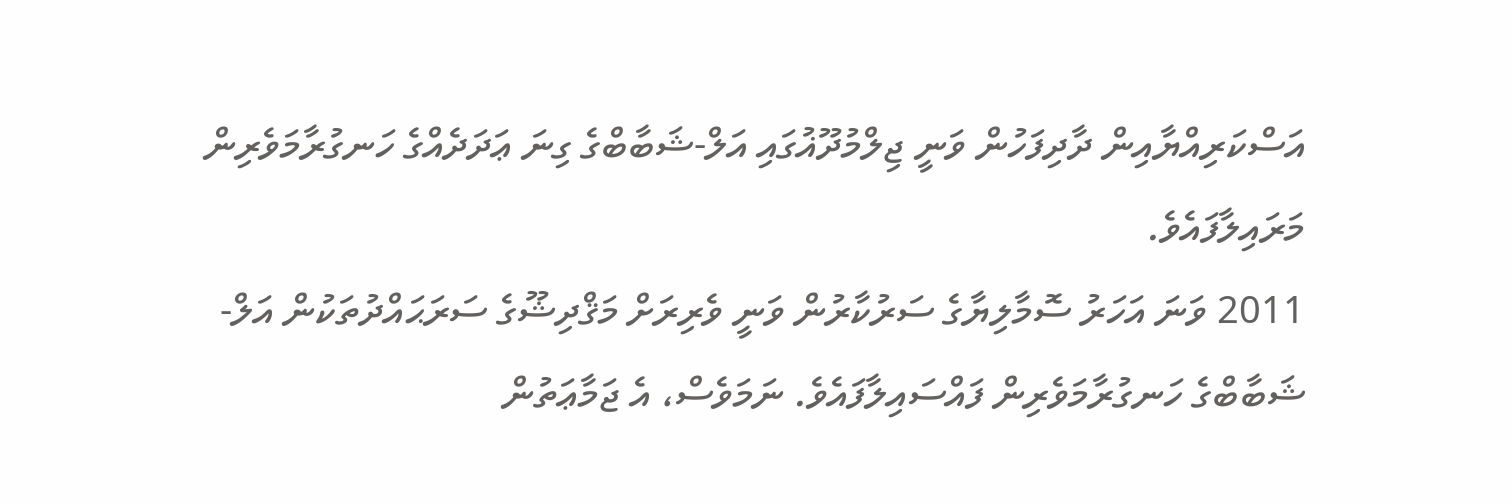އަސްކަރިއްޔާއިން ދާދިފަހުން ވަނީ ޖިލްމުދޫޣުގައި އަލް-ޝަބާބްގެ ގިނަ ޢަދަދެއްގެ ހަނގުރާމަވެރިން މަރައިލާފައެވެ.
2011 ވަނަ އަހަރު ސޮމާލިޔާގެ ސަރުކާރުން ވަނީ ވެރިރަށް މަޤްދިޝޫގެ ސަރަޙައްދުތަކުން އަލް-ޝަބާބްގެ ހަނގުރާމަވެރިން ފައްސައިލާފައެވެ. ނަމަވެސް، އެ ޖަމާޢަތުން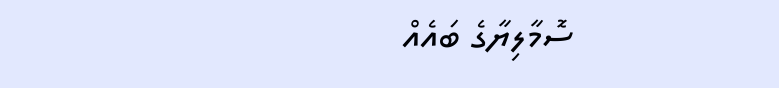ސޮމާލިޔާގެ ބައެއް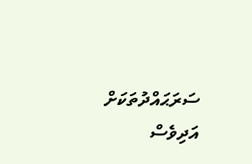ސަރަޙައްދުތަކަށް އަދިވެސް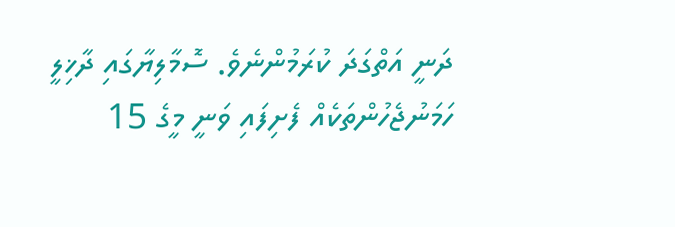ދަނީ އަތްގަދަ ކުރަމުންނެވެ. ސޮމާލިޔާގައި ދާޚިލީ ހަމަނުޖެހުންތަކެއް ފެށިފައި ވަނީ މީގެ 15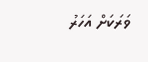ވަރަކަށް އަހަރު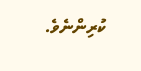ކުރިންނެވެ.